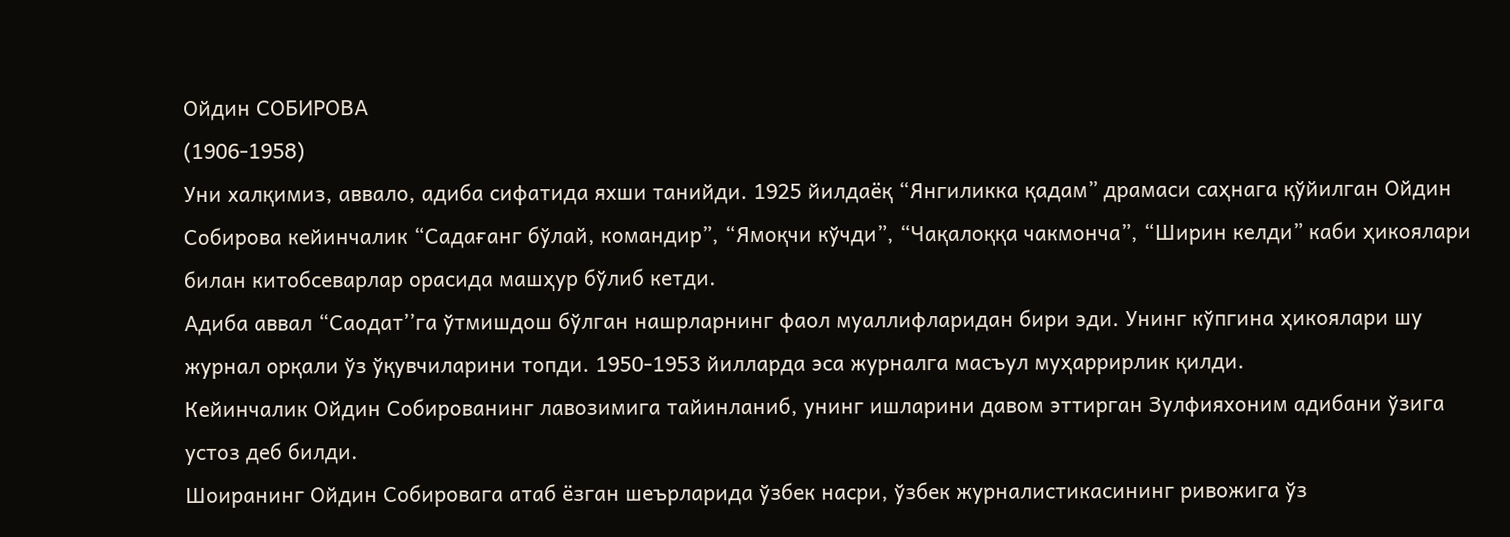Ойдин СОБИРОВА
(1906-1958)
Уни халқимиз, аввало, адиба сифатида яхши танийди. 1925 йилдаёқ “Янгиликка қадам” драмаси саҳнага қўйилган Ойдин Собирова кейинчалик “Садағанг бўлай, командир”, “Ямоқчи кўчди”, “Чақалоққа чакмонча”, “Ширин келди” каби ҳикоялари билан китобсеварлар орасида машҳур бўлиб кетди.
Адиба аввал “Саодат’’га ўтмишдош бўлган нашрларнинг фаол муаллифларидан бири эди. Унинг кўпгина ҳикоялари шу журнал орқали ўз ўқувчиларини топди. 1950-1953 йилларда эса журналга масъул муҳаррирлик қилди.
Кейинчалик Ойдин Собированинг лавозимига тайинланиб, унинг ишларини давом эттирган Зулфияхоним адибани ўзига устоз деб билди.
Шоиранинг Ойдин Собировага атаб ёзган шеърларида ўзбек насри, ўзбек журналистикасининг ривожига ўз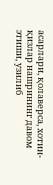асарлари, қолаверса, хотин-қизлар нашрининг давом этиши, узилиб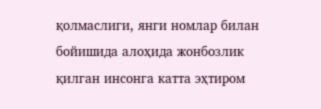қолмаслиги, янги номлар билан бойишида алоҳида жонбозлик қилган инсонга катта эҳтиром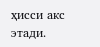ҳисси акс этади.